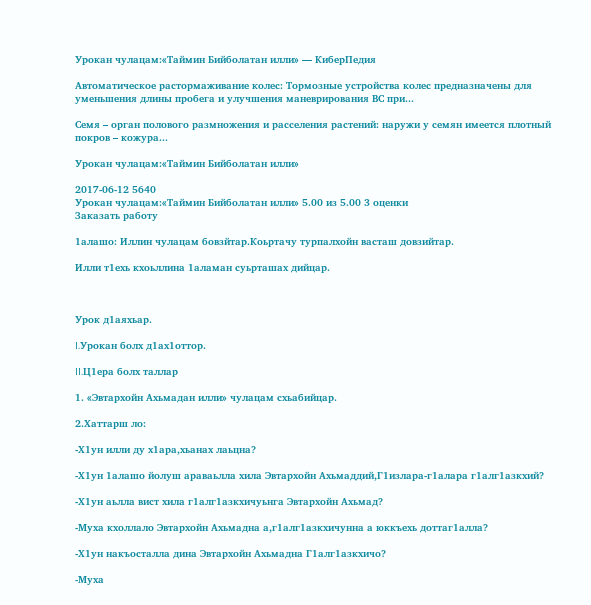Урокан чулацам:«Таймин Бийболатан илли» — КиберПедия

Автоматическое растормаживание колес: Тормозные устройства колес предназначены для уменьшения длины пробега и улучшения маневрирования ВС при...

Семя – орган полового размножения и расселения растений: наружи у семян имеется плотный покров – кожура...

Урокан чулацам:«Таймин Бийболатан илли»

2017-06-12 5640
Урокан чулацам:«Таймин Бийболатан илли» 5.00 из 5.00 3 оценки
Заказать работу

1алашо: Иллин чулацам бовзйтар.Коьртачу турпалхойн васташ довзийтар.

Илли т1ехь кхоьллина 1аламан суьрташах дийцар.



Урок д1аяхьар.

Ι.Урокан болх д1ах1оттор.

ΙΙ.Ц1ера болх таллар

1. «Эвтархойн Ахьмадан илли» чулацам схьабийцар.

2.Хаттарш ло:

-Х1ун илли ду х1ара,хьанах лаьцна?

-Х1ун 1алашо йолуш араваьлла хила Эвтархойн Ахьмаддий,Г1излара-г1алара г1алг1азкхий?

-Х1ун аьлла вист хила г1алг1азкхичуьнга Эвтархойн Ахьмад?

-Муха кхоллало Эвтархойн Ахьмадна а,г1алг1азкхичунна а юккъехь доттаг1алла?

-Х1ун накъосталла дина Эвтархойн Ахьмадна Г1алг1азкхичо?

-Муха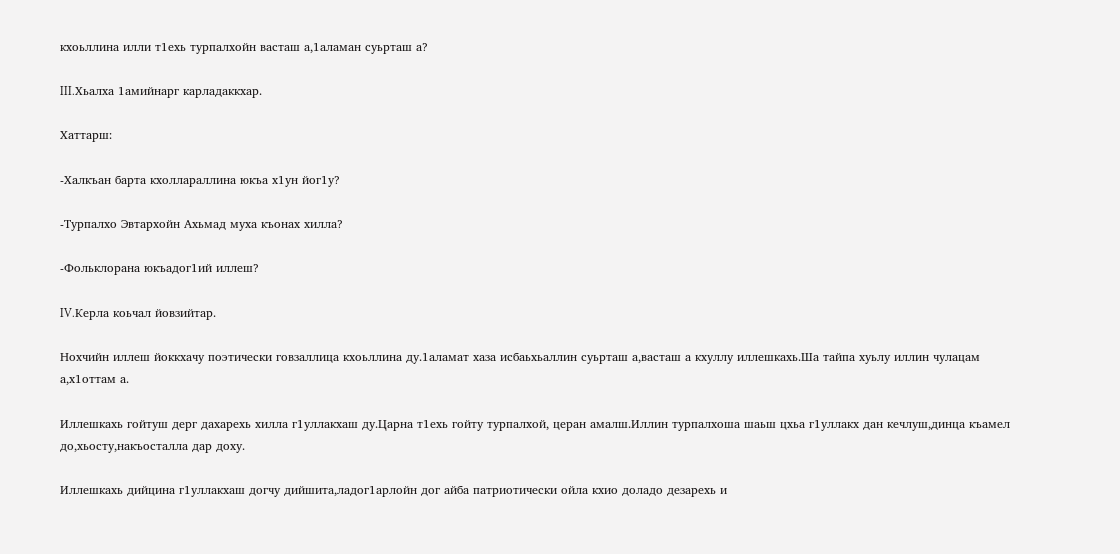кхоьллина илли т1ехь турпалхойн васташ а,1аламан суьрташ а?

ΙΙΙ.Хьалха 1амийнарг карладаккхар.

Хаттарш:

-Халкъан барта кхоллараллина юкъа х1ун йог1у?

-Турпалхо Эвтархойн Ахьмад муха къонах хилла?

-Фольклорана юкъадог1ий иллеш?

ΙV.Керла коьчал йовзийтар.

Нохчийн иллеш йоккхачу поэтически говзаллица кхоьллина ду.1аламат хаза исбаьхьаллин суьрташ а,васташ а кхуллу иллешкахь.Ша тайпа хуьлу иллин чулацам а,х1оттам а.

Иллешкахь гойтуш дерг дахарехь хилла г1уллакхаш ду.Царна т1ехь гойту турпалхой, церан амалш.Иллин турпалхоша шаьш цхьа г1уллакх дан кечлуш,динца къамел до,хьосту,накъосталла дар доху.

Иллешкахь дийцина г1уллакхаш догчу дийшита,ладог1арлойн дог айба патриотически ойла кхио доладо дезарехь и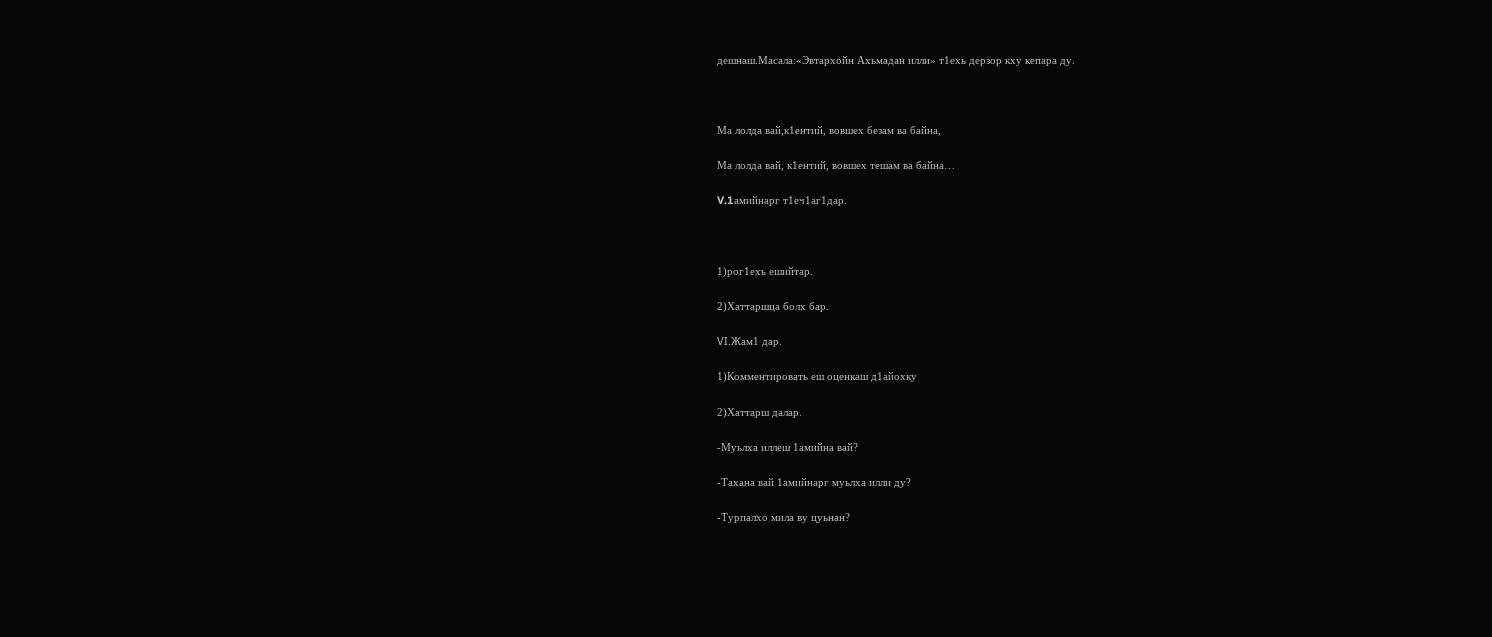дешнаш.Масала:«Эвтархойн Ахьмадан илли» т1ехь дерзор кху кепара ду.



Ма лолда вай,к1ентий, вовшех безам ва байна,

Ма лолда вай, к1ентий, вовшех тешам ва байна…

V.1амийнарг т1еч1аг1дар.



1)рог1ехь ешийтар.

2)Хаттаршца болх бар.

VΙ.Жам1 дар.

1)Комментировать еш оценкаш д1айохку

2)Хаттарш далар.

-Муьлха иллеш 1амийна вай?

-Тахана вай 1амийнарг муьлха илли ду?

-Турпалхо мила ву цуьнан?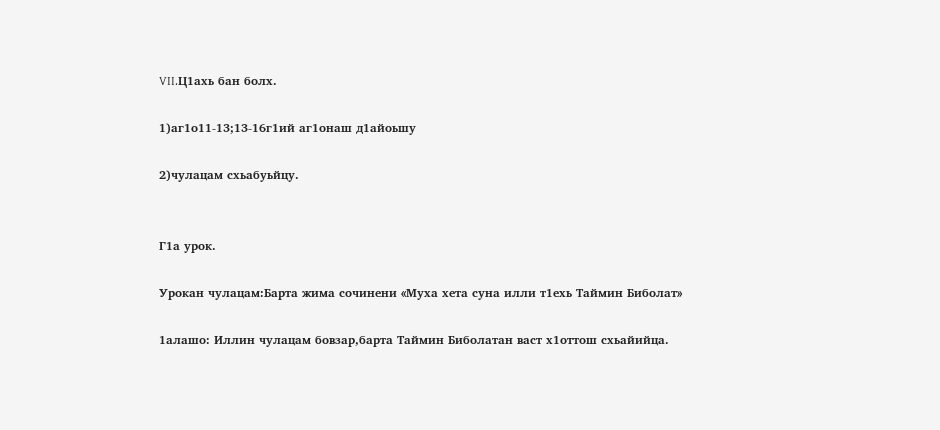VΙΙ.Ц1ахь бан болх.

1)аг1о11-13;13-16г1ий аг1онаш д1айоьшу

2)чулацам схьабуьйцу.


Г1а урок.

Урокан чулацам:Барта жима сочинени «Муха хета суна илли т1ехь Таймин Биболат»

1алашо: Иллин чулацам бовзар,барта Таймин Биболатан васт х1оттош схьайийца.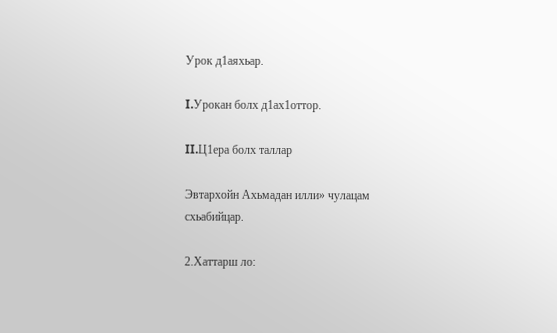Урок д1аяхьар.

Ι.Урокан болх д1ах1оттор.

ΙΙ.Ц1ера болх таллар

Эвтархойн Ахьмадан илли» чулацам схьабийцар.

2.Хаттарш ло: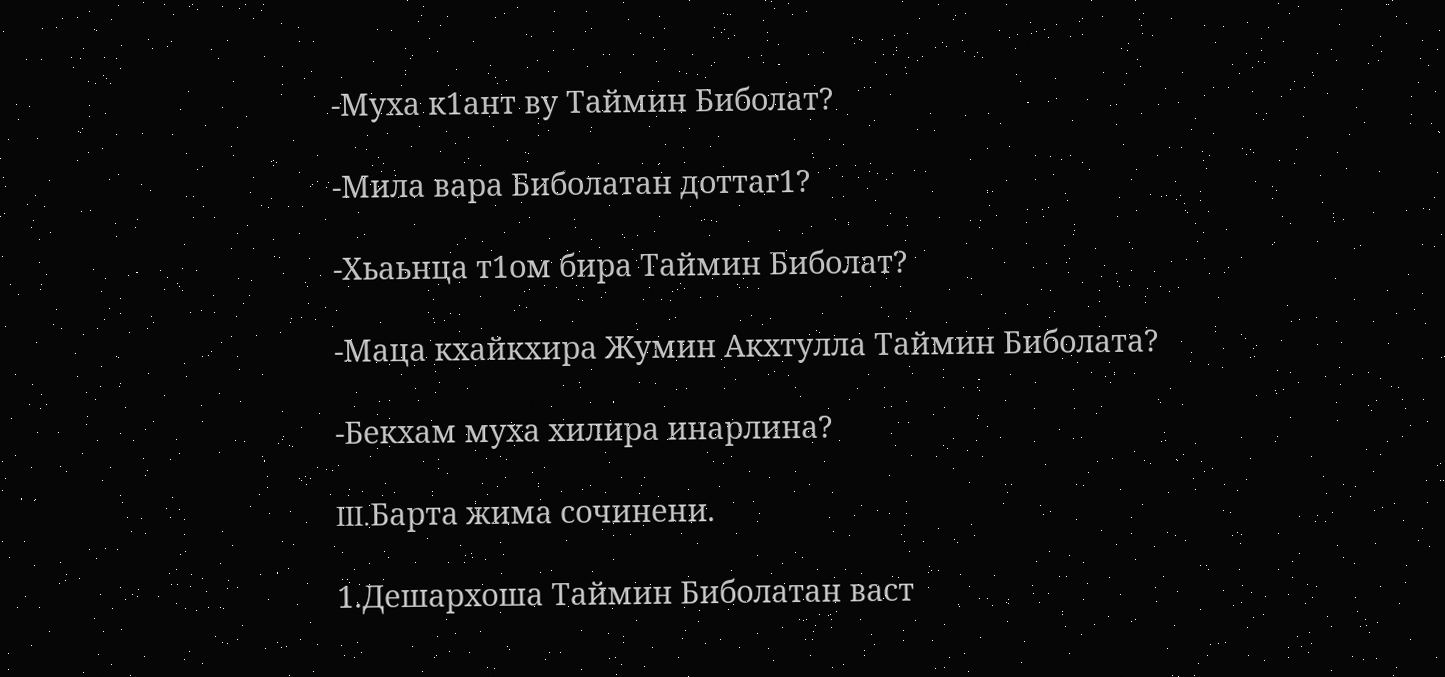-Муха к1ант ву Таймин Биболат?

-Мила вара Биболатан доттаг1?

-Хьаьнца т1ом бира Таймин Биболат?

-Маца кхайкхира Жумин Акхтулла Таймин Биболата?

-Бекхам муха хилира инарлина?

ΙΙΙ.Барта жима сочинени.

1.Дешархоша Таймин Биболатан васт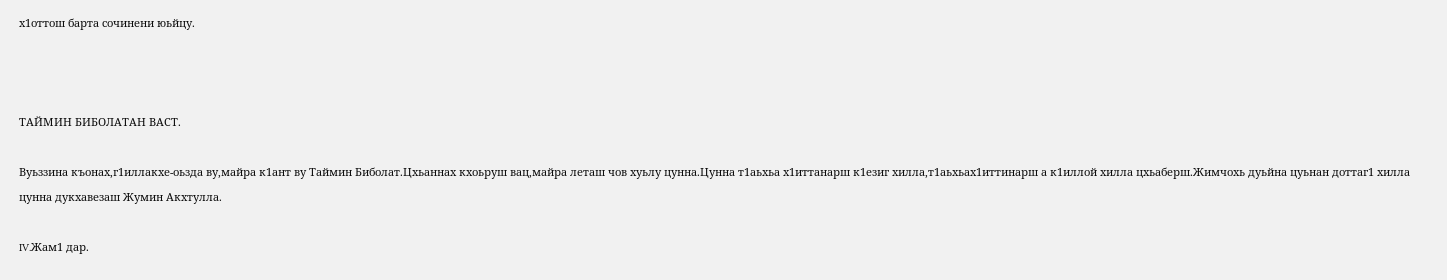х1оттош барта сочинени юьйцу.



ТАЙМИН БИБОЛАТАН ВАСТ.

Вуьззина къонах,г1иллакхе-оьзда ву,майра к1ант ву Таймин Биболат.Цхьаннах кхоьруш вац,майра леташ чов хуьлу цунна.Цунна т1аьхьа х1иттанарш к1езиг хилла,т1аьхьах1иттинарш а к1иллой хилла цхьаберш.Жимчохь дуьйна цуьнан доттаг1 хилла цунна дукхавезаш Жумин Акхтулла.

ΙV.Жам1 дар.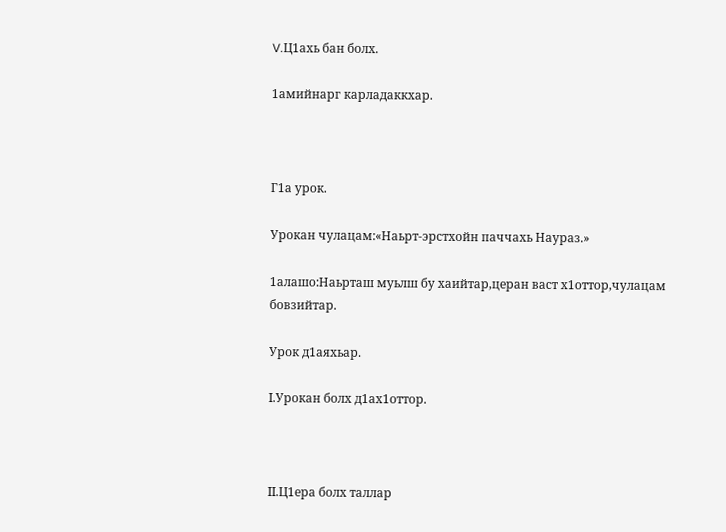V.Ц1ахь бан болх.

1амийнарг карладаккхар.



Г1а урок.

Урокан чулацам:«Наьрт-эрстхойн паччахь Наураз.»

1алашо:Наьрташ муьлш бу хаийтар,церан васт х1оттор,чулацам бовзийтар.

Урок д1аяхьар.

Ι.Урокан болх д1ах1оттор.



ΙΙ.Ц1ера болх таллар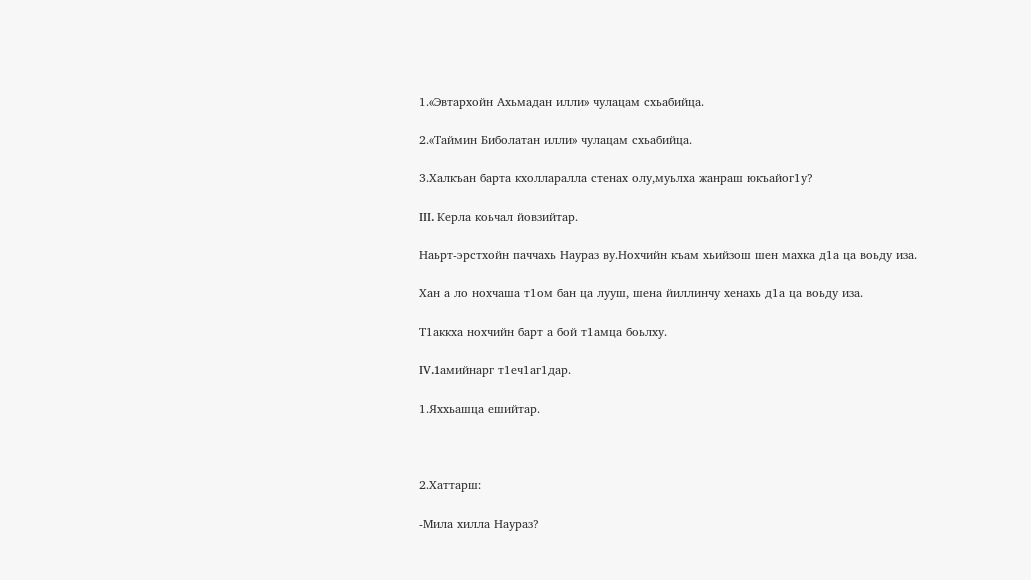1.«Эвтархойн Ахьмадан илли» чулацам схьабийца.

2.«Таймин Биболатан илли» чулацам схьабийца.

3.Халкъан барта кхолларалла стенах олу,муьлха жанраш юкъайог1у?

ΙΙΙ. Керла коьчал йовзийтар.

Наьрт-эрстхойн паччахь Наураз ву.Нохчийн къам хьийзош шен махка д1а ца воьду иза.

Хан а ло нохчаша т1ом бан ца лууш, шена йиллинчу хенахь д1а ца воьду иза.

Т1аккха нохчийн барт а бой т1амца боьлху.

ΙV.1амийнарг т1еч1аг1дар.

1.Яххьашца ешийтар.



2.Хаттарш:

-Мила хилла Наураз?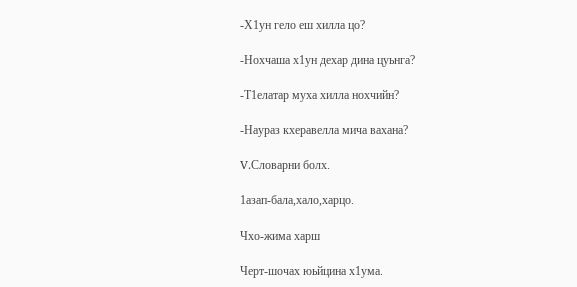-Х1ун гело еш хилла цо?

-Нохчаша х1ун дехар дина цуьнга?

-Т1елатар муха хилла нохчийн?

-Наураз кхеравелла мича вахана?

V.Словарни болх.

1азап-бала,хало,харцо.

Чхо-жима харш

Черт-шочах юьйцина х1ума.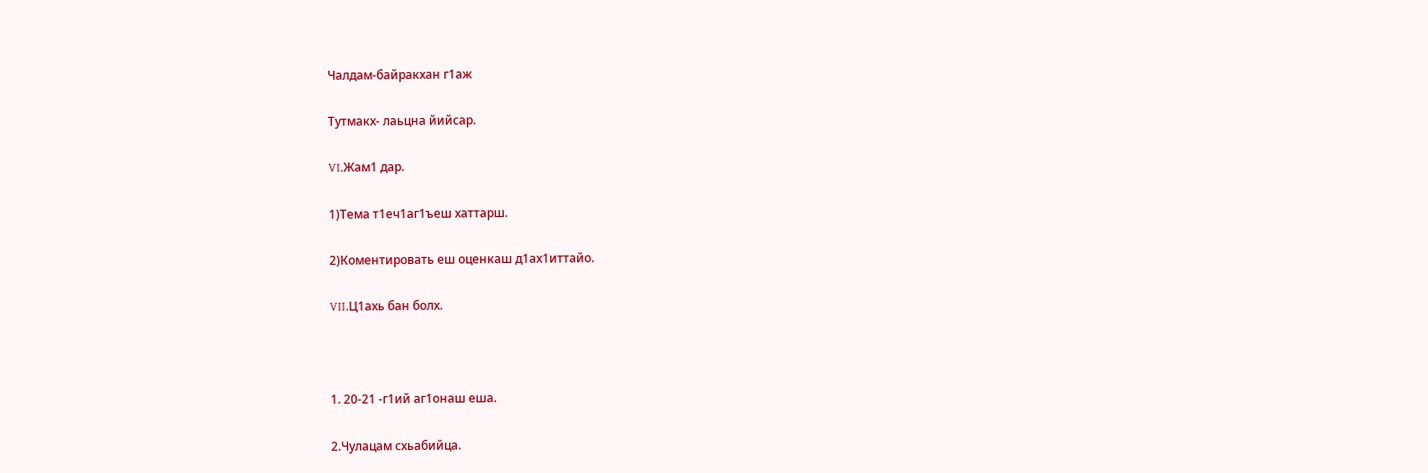Чалдам-байракхан г1аж

Тутмакх- лаьцна йийсар.

VΙ.Жам1 дар.

1)Тема т1еч1аг1ъеш хаттарш.

2)Коментировать еш оценкаш д1ах1иттайо.

VΙΙ.Ц1ахь бан болх.



1. 20-21 -г1ий аг1онаш еша.

2.Чулацам схьабийца.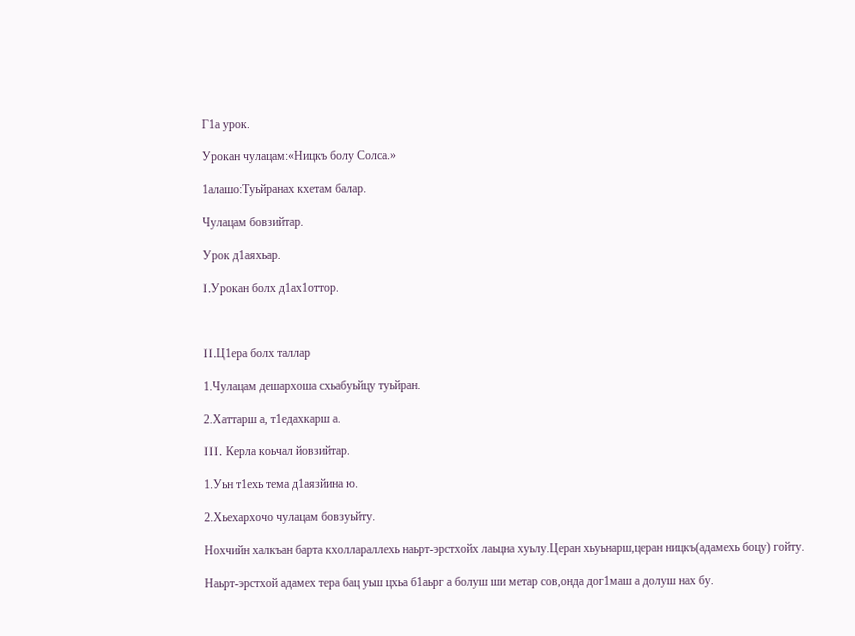Г1а урок.

Урокан чулацам:«Ницкъ болу Солса.»

1алашо:Туьйранах кхетам балар.

Чулацам бовзийтар.

Урок д1аяхьар.

Ι.Урокан болх д1ах1оттор.



ΙΙ.Ц1ера болх таллар

1.Чулацам дешархоша схьабуьйцу туьйран.

2.Хаттарш а, т1едахкарш а.

ΙΙΙ. Керла коьчал йовзийтар.

1.Уьн т1ехь тема д1аязйина ю.

2.Хьехархочо чулацам бовзуьйту.

Нохчийн халкъан барта кхоллараллехь наьрт-эрстхойх лаьцна хуьлу.Церан хьуьнарш,церан ницкъ(адамехь боцу) гойту.

Наьрт-эрстхой адамех тера бац уьш цхьа б1аьрг а болуш ши метар сов,онда дог1маш а долуш нах бу.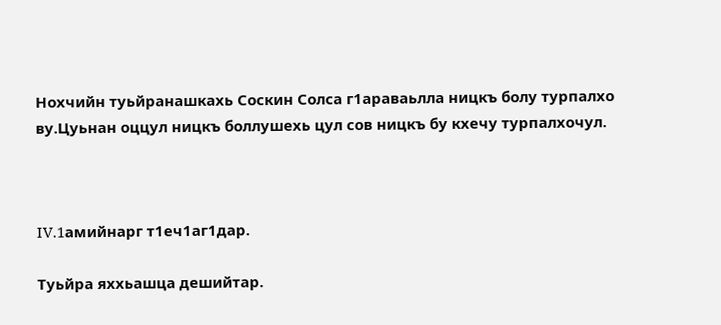Нохчийн туьйранашкахь Соскин Солса г1араваьлла ницкъ болу турпалхо ву.Цуьнан оццул ницкъ боллушехь цул сов ницкъ бу кхечу турпалхочул.



ΙV.1амийнарг т1еч1аг1дар.

Туьйра яххьашца дешийтар.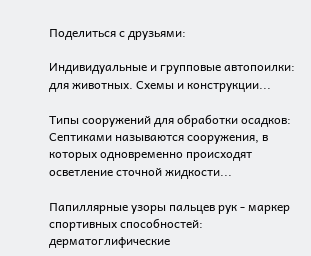Поделиться с друзьями:

Индивидуальные и групповые автопоилки: для животных. Схемы и конструкции...

Типы сооружений для обработки осадков: Септиками называются сооружения, в которых одновременно происходят осветление сточной жидкости...

Папиллярные узоры пальцев рук - маркер спортивных способностей: дерматоглифические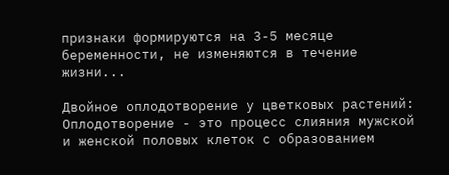признаки формируются на 3-5 месяце беременности, не изменяются в течение жизни...

Двойное оплодотворение у цветковых растений: Оплодотворение - это процесс слияния мужской и женской половых клеток с образованием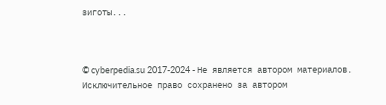зиготы...



© cyberpedia.su 2017-2024 - Не является автором материалов. Исключительное право сохранено за автором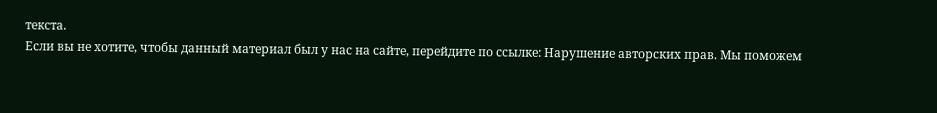текста.
Если вы не хотите, чтобы данный материал был у нас на сайте, перейдите по ссылке: Нарушение авторских прав. Мы поможем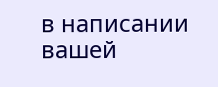в написании вашей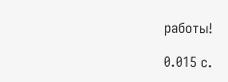работы!

0.015 с.